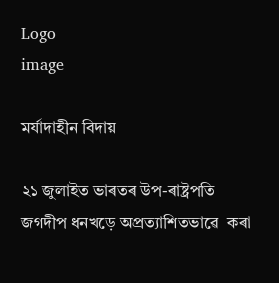Logo
image

মৰ্যাদাহীন বিদায়

২১ জুলাইত ভাৰতৰ উপ-ৰাষ্ট্ৰপতি জগদীপ ধনখড়ে অপ্ৰত্যাশিতভাৱে  কৰা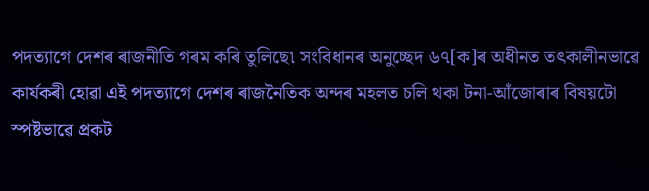পদত্যাগে দেশৰ ৰাজনীতি গৰম কৰি তুলিছে৷ সংবিধানৰ অনুচ্ছেদ ৬৭[ক]ৰ অধীনত তৎকালীনভাৱে কাৰ্যকৰী হোৱা এই পদত্যাগে দেশৰ ৰাজনৈতিক অন্দৰ মহলত চলি থকা টনা-আঁজোৰাৰ বিষয়টো স্পষ্টভাৱে প্ৰকট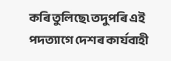কৰি তুলিছে৷ তদুপৰি এই পদত্যাগে দেশৰ কাৰ্যবাহী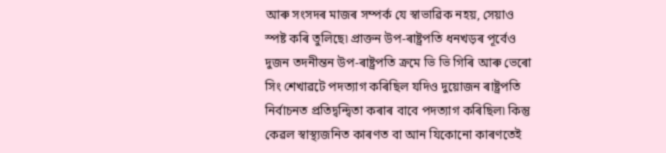আৰু সংসদৰ মাজৰ সম্পৰ্ক যে স্বাভাৱিক নহয়, সেয়াও স্পষ্ট কৰি তুলিছে৷ প্ৰাক্তন উপ-ৰাষ্ট্ৰপতি ধনখড়ৰ পূৰ্বেও দুজন তদনীন্তন উপ-ৰাষ্ট্ৰপতি ক্ৰমে ভি ভি গিৰি আৰু ভেৰো সিং শেখাৱটে পদত্যাগ কৰিছিল যদিও দুয়োজন ৰাষ্ট্ৰপতি নিৰ্বাচনত প্ৰতিদ্বন্দ্বিতা কৰাৰ বাবে পদত্যাগ কৰিছিল৷ কিন্তু কেৱল স্বাস্থ্যজনিত কাৰণত বা আন যিকোনো কাৰণতেই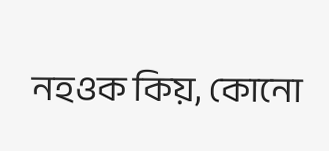নহওক কিয়, কোনো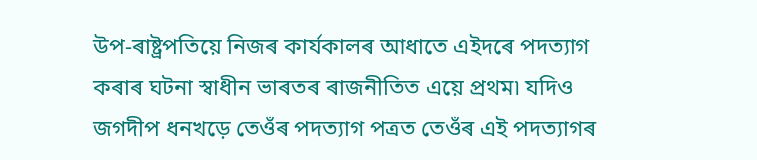উপ-ৰাষ্ট্ৰপতিয়ে নিজৰ কাৰ্যকালৰ আধাতে এইদৰে পদত্যাগ কৰাৰ ঘটনা স্বাধীন ভাৰতৰ ৰাজনীতিত এয়ে প্ৰথম৷ যদিও জগদীপ ধনখড়ে তেওঁৰ পদত্যাগ পত্ৰত তেওঁৰ এই পদত্যাগৰ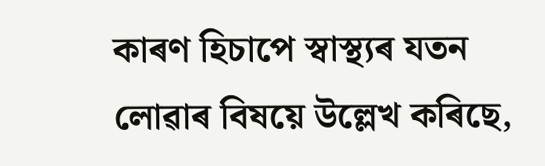কাৰণ হিচাপে স্বাস্থ্যৰ যতন লোৱাৰ বিষয়ে উল্লেখ কৰিছে,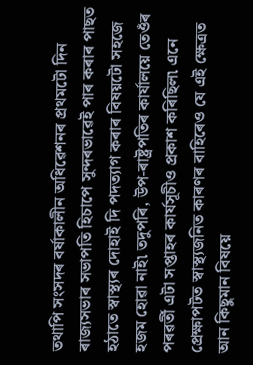তথাপি সংসদৰ বৰ্ষাকালীন অধিৱেশনৰ প্ৰথমটো দিন ৰাজ্যসভাৰ সভাপতি হিচাপে সুন্দৰভাৱেই পাৰ কৰাৰ পাছত হঠাতে স্বাস্থ্যৰ দোহাই দি পদত্যাগ কৰাৰ বিষয়টো সহজে হজম হোৱা নাই৷ তদুপৰি, উপ-ৰাষ্ট্ৰপতিৰ কাৰ্যালয়ে তেওঁৰ পৰৱৰ্তী এটা সপ্তাহৰ কাৰ্যসূচীও প্ৰকাশ কৰিছিল৷ এনে প্ৰেক্ষাপটত স্বাস্থ্যজনিত কাৰণৰ বাহিৰেও যে এই ক্ষেত্ৰত আন কিছুমান বিষয়ে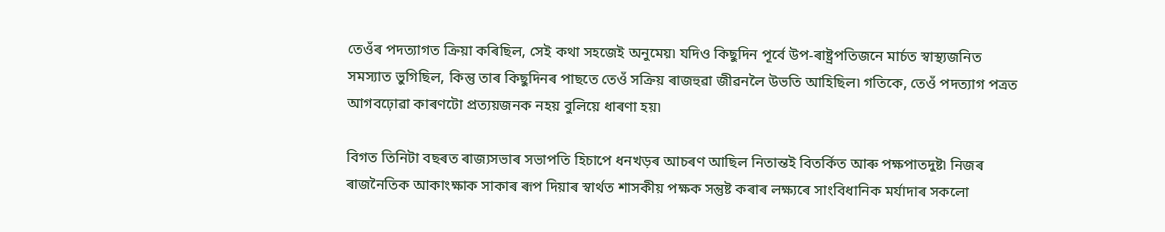তেওঁৰ পদত্যাগত ক্ৰিয়া কৰিছিল, সেই কথা সহজেই অনুমেয়৷ যদিও কিছুদিন পূৰ্বে উপ-ৰাষ্ট্ৰপতিজনে মাৰ্চত স্বাস্থ্যজনিত সমস্যাত ভুগিছিল, কিন্তু তাৰ কিছুদিনৰ পাছতে তেওঁ সক্ৰিয় ৰাজহুৱা জীৱনলৈ উভতি আহিছিল৷ গতিকে, তেওঁ পদত্যাগ পত্ৰত আগবঢ়োৱা কাৰণটো প্ৰত্যয়জনক নহয় বুলিয়ে ধাৰণা হয়৷

বিগত তিনিটা বছৰত ৰাজ্যসভাৰ সভাপতি হিচাপে ধনখড়ৰ আচৰণ আছিল নিতান্তই বিতৰ্কিত আৰু পক্ষপাতদুষ্ট৷ নিজৰ ৰাজনৈতিক আকাংক্ষাক সাকাৰ ৰূপ দিয়াৰ স্বাৰ্থত শাসকীয় পক্ষক সন্তুষ্ট কৰাৰ লক্ষ্যৰে সাংবিধানিক মৰ্যাদাৰ সকলো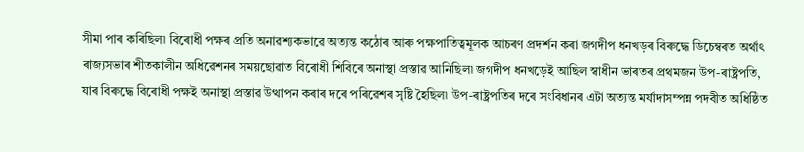সীমা পাৰ কৰিছিল৷ বিৰোধী পক্ষৰ প্ৰতি অনাৱশ্যকভাৱে অত্যন্ত কঠোৰ আৰু পক্ষপাতিত্বমূলক আচৰণ প্ৰদৰ্শন কৰা জগদীপ ধনখড়ৰ বিৰুদ্ধে ডিচেম্বৰত অৰ্থাৎ ৰাজ্যসভাৰ শীতকালীন অধিৱেশনৰ সময়ছোৱাত বিৰোধী শিবিৰে অনাস্থা প্ৰস্তাৱ আনিছিল৷ জগদীপ ধনখড়েই আছিল স্বাধীন ভাৰতৰ প্ৰথমজন উপ-ৰাষ্ট্ৰপতি, যাৰ বিৰুদ্ধে বিৰোধী পক্ষই অনাস্থা প্ৰস্তাৱ উত্থাপন কৰাৰ দৰে পৰিৱেশৰ সৃষ্টি হৈছিল৷ উপ-ৰাষ্ট্ৰপতিৰ দৰে সংবিধানৰ এটা অত্যন্ত মৰ্যাদাসম্পন্ন পদবীত অধিষ্ঠিত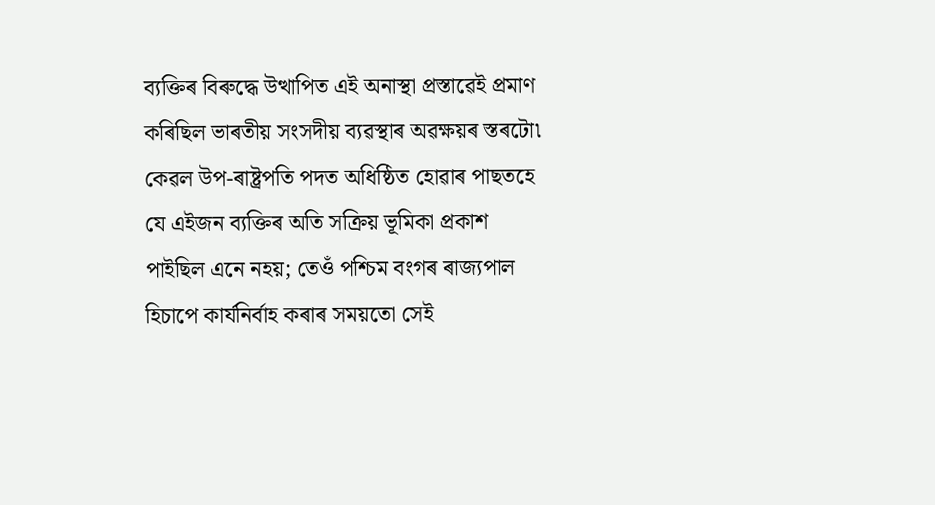ব্যক্তিৰ বিৰুদ্ধে উত্থাপিত এই অনাস্থা প্ৰস্তাৱেই প্ৰমাণ কৰিছিল ভাৰতীয় সংসদীয় ব্যৱস্থাৰ অৱক্ষয়ৰ স্তৰটো৷ কেৱল উপ-ৰাষ্ট্ৰপতি পদত অধিষ্ঠিত হোৱাৰ পাছতহে যে এইজন ব্যক্তিৰ অতি সক্ৰিয় ভূমিকা প্ৰকাশ পাইছিল এনে নহয়; তেওঁ পশ্চিম বংগৰ ৰাজ্যপাল হিচাপে কাৰ্যনিৰ্বাহ কৰাৰ সময়তো সেই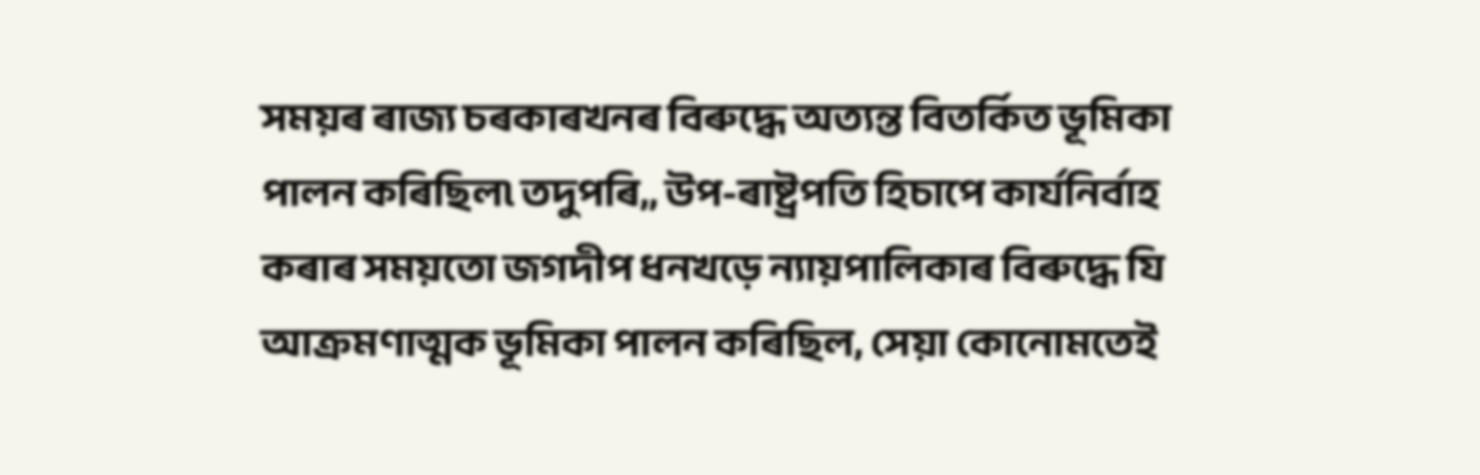সময়ৰ ৰাজ্য চৰকাৰখনৰ বিৰুদ্ধে অত্যন্ত বিতৰ্কিত ভূমিকা পালন কৰিছিল৷ তদুপৰি,, উপ-ৰাষ্ট্ৰপতি হিচাপে কাৰ্যনিৰ্বাহ কৰাৰ সময়তো জগদীপ ধনখড়ে ন্যায়পালিকাৰ বিৰুদ্ধে যি আক্ৰমণাত্মক ভূমিকা পালন কৰিছিল, সেয়া কোনোমতেই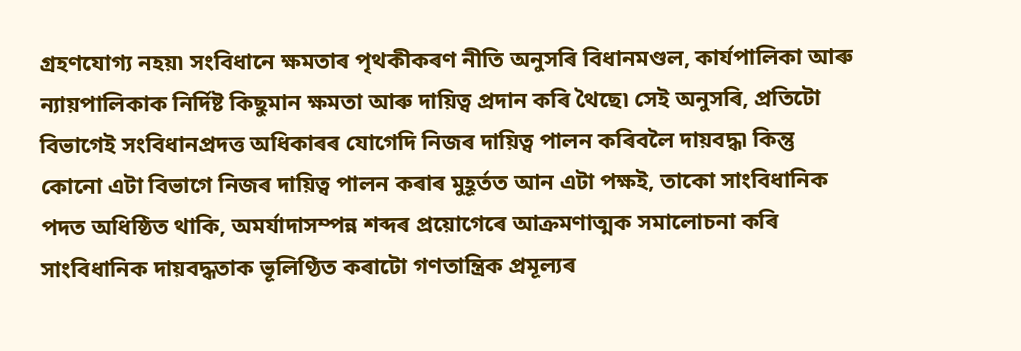গ্ৰহণযোগ্য নহয়৷ সংবিধানে ক্ষমতাৰ পৃথকীকৰণ নীতি অনুসৰি বিধানমণ্ডল, কাৰ্যপালিকা আৰু ন্যায়পালিকাক নিৰ্দিষ্ট কিছুমান ক্ষমতা আৰু দায়িত্ব প্ৰদান কৰি থৈছে৷ সেই অনুসৰি, প্ৰতিটো বিভাগেই সংবিধানপ্ৰদত্ত অধিকাৰৰ যোগেদি নিজৰ দায়িত্ব পালন কৰিবলৈ দায়বদ্ধ৷ কিন্তু কোনো এটা বিভাগে নিজৰ দায়িত্ব পালন কৰাৰ মুহূৰ্তত আন এটা পক্ষই, তাকো সাংবিধানিক পদত অধিষ্ঠিত থাকি, অমৰ্যাদাসম্পন্ন শব্দৰ প্ৰয়োগেৰে আক্ৰমণাত্মক সমালোচনা কৰি সাংবিধানিক দায়বদ্ধতাক ভূলিণ্ঠিত কৰাটো গণতান্ত্ৰিক প্ৰমূল্যৰ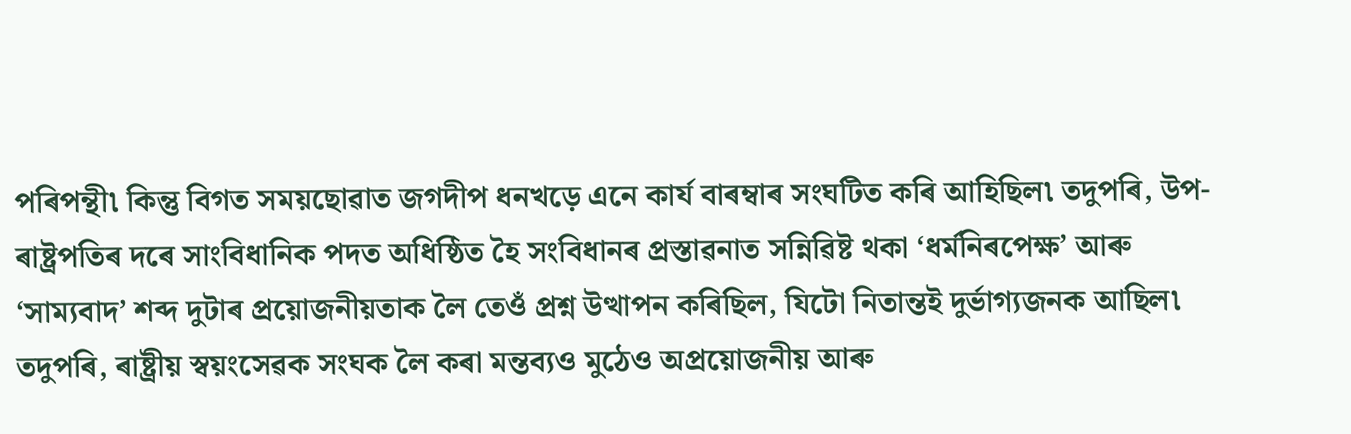পৰিপন্থী৷ কিন্তু বিগত সময়ছোৱাত জগদীপ ধনখড়ে এনে কাৰ্য বাৰম্বাৰ সংঘটিত কৰি আহিছিল৷ তদুপৰি, উপ-ৰাষ্ট্ৰপতিৰ দৰে সাংবিধানিক পদত অধিষ্ঠিত হৈ সংবিধানৰ প্ৰস্তাৱনাত সন্নিৱিষ্ট থকা ‘ধৰ্মনিৰপেক্ষ’ আৰু ‘সাম্যবাদ’ শব্দ দুটাৰ প্ৰয়োজনীয়তাক লৈ তেওঁ প্ৰশ্ন উত্থাপন কৰিছিল, যিটো নিতান্তই দুৰ্ভাগ্যজনক আছিল৷ তদুপৰি, ৰাষ্ট্ৰীয় স্বয়ংসেৱক সংঘক লৈ কৰা মন্তব্যও মুঠেও অপ্ৰয়োজনীয় আৰু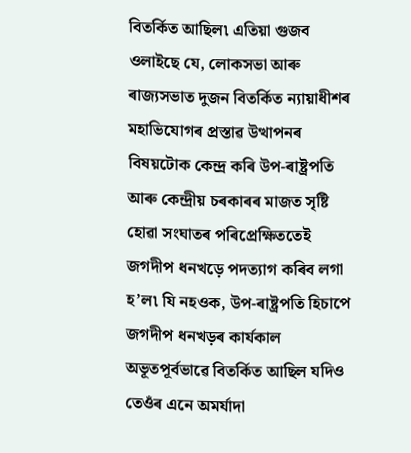বিতৰ্কিত আছিল৷ এতিয়া গুজব ওলাইছে যে, লোকসভা আৰু ৰাজ্যসভাত দুজন বিতৰ্কিত ন্যায়াধীশৰ মহাভিযোগৰ প্ৰস্তাৱ উত্থাপনৰ বিষয়টোক কেন্দ্ৰ কৰি উপ-ৰাষ্ট্ৰপতি আৰু কেন্দ্ৰীয় চৰকাৰৰ মাজত সৃষ্টি হোৱা সংঘাতৰ পৰিপ্ৰেক্ষিততেই জগদীপ ধনখড়ে পদত্যাগ কৰিব লগা হ’ল৷ যি নহওক, উপ-ৰাষ্ট্ৰপতি হিচাপে জগদীপ ধনখড়ৰ কাৰ্যকাল অভূতপূৰ্বভাৱে বিতৰ্কিত আছিল যদিও তেওঁৰ এনে অমৰ্যাদা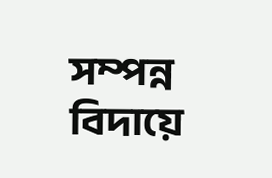সম্পন্ন বিদায়ে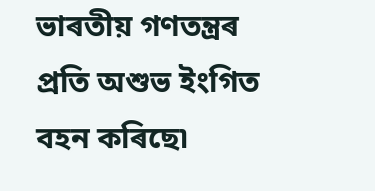ভাৰতীয় গণতন্ত্ৰৰ প্ৰতি অশুভ ইংগিত বহন কৰিছে৷